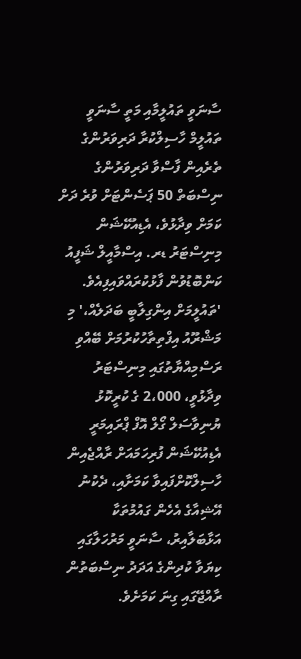ސާނަވީ ތައުލީމާއި މަތީ ސާނަވީ ތައުލީމް ހާސިލްކުރާ ދަރިވަރުންގެ ތެރެއިން ފާސްވާ ދަރިވަރުންގެ ނިސްބަތް 50 ޕަސެންޓަށް ވުރެ ދަށް ކަމަށް ވިދާޅުވެ، އެޑިއުކޭޝަން މިނިސްޓަރު ޑރ. އިސްމާއީލް ޝަފީއު ކަންބޮޑުވުން ފާޅުކުރައްވައިފިއެވެ.
'ތައުލީމަށް އިންގިލާބީ ބަދަލެއް،' މި މަޝްރޫއު އިފްތިތާހުކުރުމަށް ބޭއްވި ރަސްމިއްޔާތުގައި މިނިސްޓަރު ވިދާޅުވީ، 2،000 ގެ ކުރީކޮޅު ޔުނިވާސަލް ގޯލް އޮފް ޕްރައިމަރީ އެޑިއުކޭޝަން ފުރިހަމައަށް ރާއްޖެއިން ހާސިލްކޮށްފައިވާ ކަމަށާއި، ދެކުނު އޭޝިއާގެ އެހެން ގައުމުތަކާ އަޅާބަލާއިރު، ސާނަވީ މަރުހަލާގައި ކިޔަވާ ކުދިންގެ އަދަދު ނިސްބަތުން ރާއްޖޭގައި ގިނަ ކަމަށެވެ.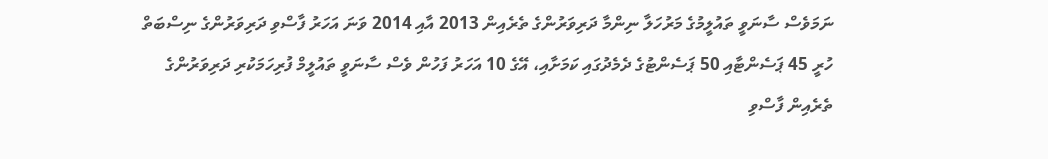ނަމަވެސް ސާނަވީ ތައުލީމުގެ މަރުހަލާ ނިންމާ ދަރިވަރުންގެ ތެރެއިން 2013 އާއި 2014 ވަނަ އަހަރު ފާސްވި ދަރިވަރުންގެ ނިސްބަތް ހުރީ 45 ޕަސެންޓާއި 50 ޕަސެންޓުގެ ދެމެދުގައި ކަމަށާއި، އޭގެ 10 އަހަރު ފަހުން ވެސް ސާނަވީ ތައުލީމް ފުރިހަމަކުރި ދަރިވަރުންގެ ތެރެއިން ފާސްވި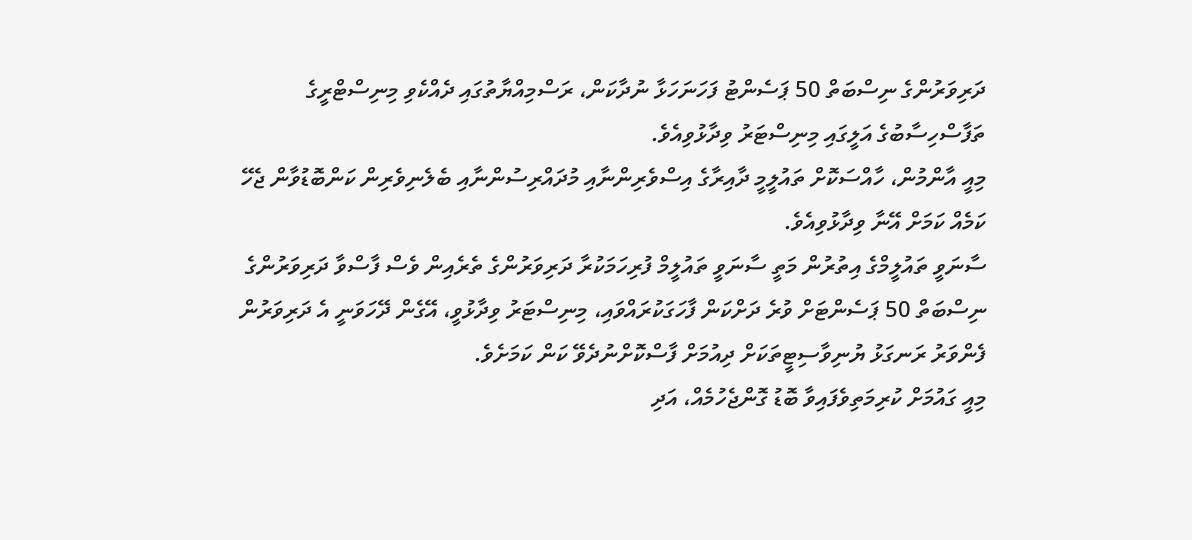ދަރިވަރުންގެ ނިސްބަތް 50 ޕަސެންޓު ފަހަނަހަޅާ ނުދާކަން، ރަސްމިއްޔާތުގައި ދެއްކެވި މިނިސްޓްރީގެ ތަފާސްހިސާބުގެ އަލީގައި މިނިސްޓަރު ވިދާޅުވިއެވެ.
މިއީ އާންމުން، ހާއްސަކޮށް ތައުލީމީ ދާއިރާގެ އިސްވެރިންނާއި މުދައްރިސުންނާއި ބެލެނިވެރިން ކަންބޮޑުވާން ޖެހޭ ކަމެއް ކަމަށް އޭނާ ވިދާޅުވިއެވެ.
ސާނަވީ ތައުލީމްގެ އިތުރުން މަތީ ސާނަވީ ތައުލީމް ފުރިހަމަކުރާ ދަރިވަރުންގެ ތެރެއިން ވެސް ފާސްވާ ދަރިވަރުންގެ ނިސްބަތް 50 ޕަސެންޓަށް ވުރެ ދަށްކަން ފާހަގަކުރައްވައި، މިނިސްޓަރު ވިދާޅުވީ، އޭގެން ދޭހަވަނީ އެ ދަރިވަރުން ފެންވަރު ރަނގަޅު ޔުނިވާސިޓީތަކަށް ދިއުމަށް ފާސްކޮށްނުދެވޭ ކަން ކަމަށެވެ.
މިއީ ގައުމަށް ކުރިމަތިވެފައިވާ ބޮޑު ގޮންޖެހުމެއް، އަދި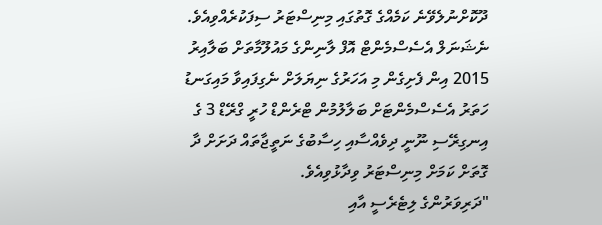ދޫކޮށްނުލެވޭނެ ކަމެއްގެ ގޮތުގައި މިނިސްޓަރު ސިފަކުރެއްވިއެވެ.
ނެޝަނަލް އެސެސްމެންޓް އޮފް ލާނިންގެ މައުލޫމާތަށް ބަލާއިރު 2015 އިން ފެށިގެން މި އަހަރުގެ ނިޔަލަށް ނެގިފައިވާ މައިގަނޑު ހަތަރު އެސެސްމެންޓަށް ބަލާލުމުން ޓްރެންޑް ހުރީ ގްރޭޑް 3 ގެ އިނގިރޭސި ނޫނީ ދިވެއްސާއި ހިސާބުގެ ނަތީޖާތައް ދަށަށް ދާ ގޮތަށް ކަމަށް މިނިސްޓަރު ވިދާޅުވިއެވެ.
"ދަރިވަރުންގެ ލިޓެރެސީ އާއި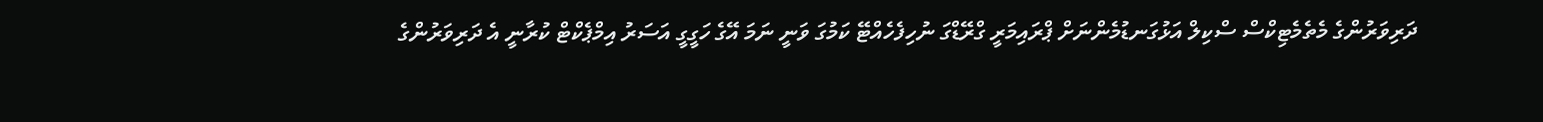ދަރިވަރުންގެ މެތެމެޓިކްސް ސްކިލް އަޅުގަނޑުމެންނަށް ޕްރައިމަރީ ގްރޭޑްގަ ނުހިފެހެއްޓޭ ކަމުގަ ވަނީ ނަމަ އޭގެ ހަގީގީ އަސަރު އިމްޕެކްޓް ކުރާނީ އެ ދަރިވަރުންގެ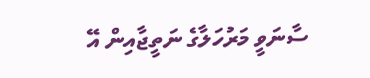ސާނަވީ މަރުހަލާގެ ނަތީޖާއިން އޭ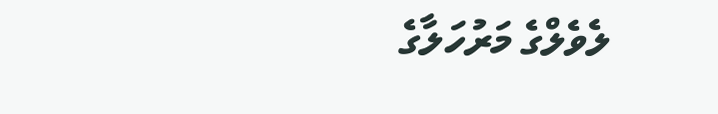ލެވެލްގެ މަރުހަލާގެ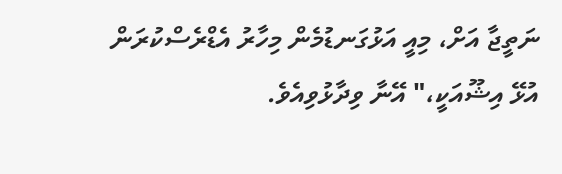ނަތީޖާ އަށް، މިއީ އަޅުގަނޑުމެން މިހާރު އެޑްރެސްކުރަން އުޅޭ އިޝޫއަކީ،" އޭނާ ވިދާޅުވިއެވެ.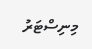މިނިސްޓަރު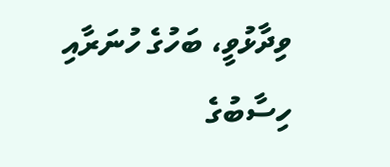ވިދާޅުވީ، ބަހުގެ ހުނަރާއި ހިސާބުގެ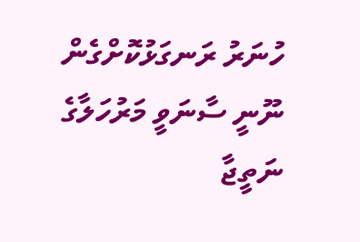ހުނަރު ރަނގަޅުކޮށްގެން ނޫނީ ސާނަވީ މަރުހަލާގެ ނަތީޖާ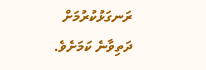ރަނގަޅުކުރުމަށް ދަތިވާނެ ކަމަށެވެ.